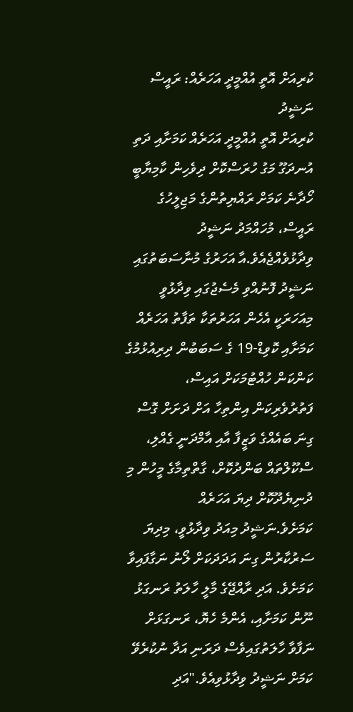ކުރިއަށް އޮތީ އުއްމީދީ އަހަރެއް: ރައީސް ނަޝީދު
ކުރިއަށް އޮތީ އުއްމީދީ އަހަރެއް ކަމަށާއި ދަތި އުނދަގޫ މަގު ހުރަސްކޮށް ދިވެހިން ކާމިޔާބީ ހޯދާނެ ކަމަށް ރައްޔިތުންގެ މަޖިލީހުގެ ރައީސް، މުހައްމަދު ނަޝީދު ވިދާޅުވެއްޖެއެވެ.އާ އަހަރުގެ މުނާސަބަތުގައި ނަޝީދު ފޮނުއްވި މެސެޖުގައި ވިދާޅުވީ މިއަހަރަކީ އެހެން އަހަރުތަކާ ތަފާތު އަހަރެއް ކަމަށާއި ކޮވިޑް-19 ގެ ސަބަބުން ދިރިއުޅުމުގެ ކަންކަން ހުއްޓުމަކަށް އައިސް، ފަތުރުވެރިކަން އިންތިހާ އަށް ދަށަށް ގޮސް ގިނަ ބައެއްގެ ވަޒީފާ އާއި އާމްދަނީ ގެއްލި، ސްކޫލްތައް ބަންދުކޮށް، ގާތްތިމާގެ މީހުން މި ދުނިޔެދޫކޮށް ދިޔަ އަހަރެއް ކަމަށެވެ.ނަޝީދު މިއަދު ވިދާޅުވީ، މިދިޔަ ސަރުކާރުން ގިނަ އަދަދަކަށް ލޯނު ނަގާފައިވާ ކަމަށެވެ. އަދި ރާއްޖޭގެ މާލީ ހާލަތު ރަނގަޅު ނޫން ކަމަށާއި، އެންމެ ހެޔޮ، ރަނގަޅަށް ނަފާވާ ހާލަތުގައިވެސް ދަރަނި އަދާ ނުކުރެވޭ ކަމަށް ނަޝީދު ވިދާޅުވިއެވެ."އަދި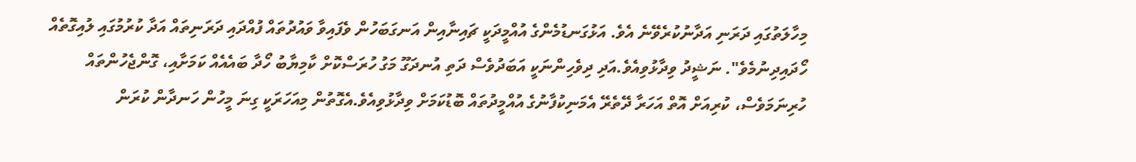މިހާލަތުގައި ދަރަނި އަދާނުކުރެވޭނެ އެވެ. އަޅުގަނޑުމެންގެ އުއްމީދަކީ ޗައިނާއިން އަނގަބަހުން ވެފައިވާ ވައުދުތައް ފުއްދައި ދަރަނިތައް އަދާ ކުރުމުގައި ލުއިގޮތެއް ހޯދައިދިނުމެވެ". ނަޝީދު ވިދާޅުވިއެވެ.އަދި ދިވެހިންނަކީ އަބަދުވެސް ދަތި އުނދަގޫ މަގު ހުރަސްކޮށް ކާމިޔާބު ހޯދާ ބައެއެއް ކަމަށާއި، ގޮންޖެހުންތައް ހުރިނަމަވެސް، ކުރިއަށް އޮތް އަހަރާ ދޭތެރޭ އެމަނިކުފާނުގެ އުއްމީދުތައް ބޮޑުކަމަށް ވިދާޅުވިއެވެ.އެގޮތުން މިއަހަރަކީ ގިނަ މީހުން ހަނދާން ކުރަން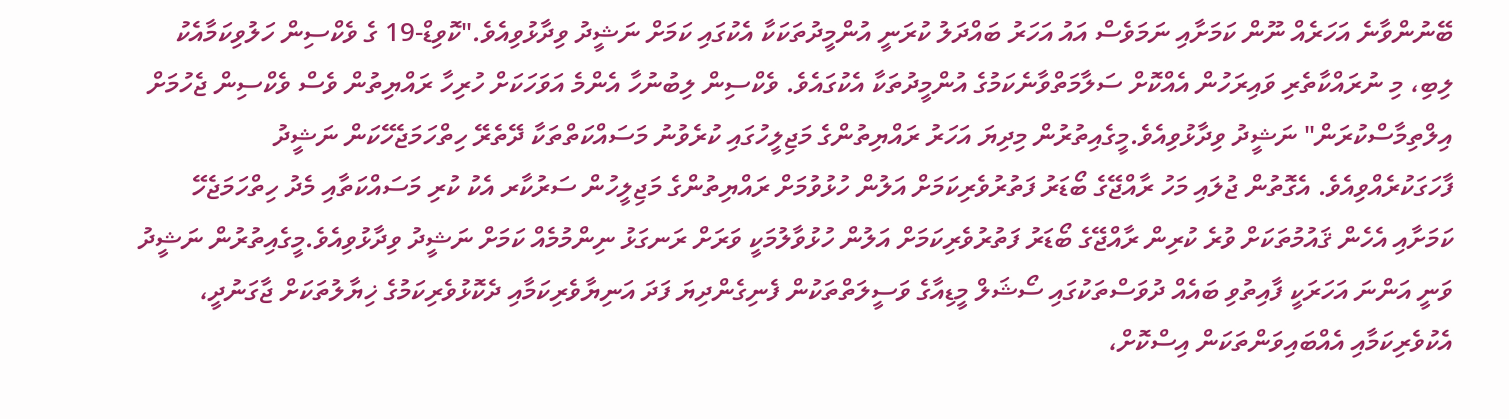ބޭނުންވާނެ އަހަރެއް ނޫން ކަމަށާއި ނަމަވެސް އައު އަހަރު ބައްދަލު ކުރަނީ އުންމީދުތަކަކާ އެކުގައި ކަމަށް ނަޝީދު ވިދާޅުވިއެވެ."ކޮވިޑް-19 ގެ ވެކްސިން ހަލުވިކަމާއެކު ލިބި، މި ނުރައްކާތެރި ވައިރަހުން އެއްކޮށް ސަލާމަތްވާނެކަމުގެ އުންމީދުތަކާ އެކުގައެވެ. ވެކްސިން ލިބުނުހާ އެންމެ އަވަހަކަށް ހުރިހާ ރައްޔިތުން ވެސް ވެކްސިން ޖެހުމަށް އިލްތިމާސްކުރަން" ނަޝީދު ވިދާޅުވިއެވެ.މީގެއިތުރުން މިދިޔަ އަހަރު ރައްޔިތުންގެ މަޖިލީހުގައި ކުރެވުނު މަސައްކަތްތަކާ ދޭތެރޭ ހިތްހަމަޖެހޭކަން ނަޝީދު ފާހަގަކުރެއްވިއެވެ. އެގޮތުން ޖުލައި މަހު ރާއްޖޭގެ ބޯޑަރު ފަތުރުވެރިކަމަށް އަލުން ހުޅުވުމަށް ރައްޔިތުންގެ މަޖިލީހުން ސަރުކާރ އެކު ކުރި މަސައްކަތާއި މެދު ހިތްހަމަޖެހޭ ކަމަށާއި އެހެން ޤައުމުތަކަށް ވުރެ ކުރިން ރާއްޖޭގެ ބޯޑަރު ފަތުރުވެރިކަމަށް އަލުން ހުޅުވާލުމަކީ ވަރަށް ރަނގަޅު ނިންމުމެއް ކަމަށް ނަޝީދު ވިދާޅުވިއެވެ.މީގެއިތުރުން ނަޝީދު ވަނީ އަންނަ އަހަރަކީ ފާއިތުވި ބައެއް ދުވަސްތަކުގައި ސޯޝަލް މީޑިއާގެ ވަސީލަތްތަކުން ފެނިގެންދިޔަ ފަދަ އަނިޔާވެރިކަމާއި ދެކޮޅުވެރިކަމުގެ ޚިޔާލުތަކަށް ޖާގަނުދީ، އެކުވެރިކަމާއި އެއްބައިވަންތަކަން އިސްކޮށް،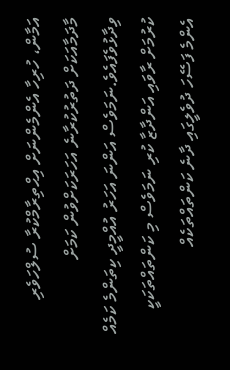އަމާން، ހުރިހާ އެންމެންނަށް އިޙްތިރާމްކުރާ ސުލްހަވެރި މާދަމާއަކަށް ދަތުރުކުރާނެ އަހަރަކަށްވުން ކަމަށް ވިދާޅުވެފައެވެ.ނަމަވެސް އަންނަ އަހަރު އުއްމީދީ ކިތަންމެ ކަމެއް ކުރުމަށް ރާވައި އަންދާޒާ ކުރި ނަމަވެސް މި ކަންތައްތަކަކީ އެންމެ ފަސޭހަ ދުވެލީގައި ދާނެ ކަންތައްތަކެއް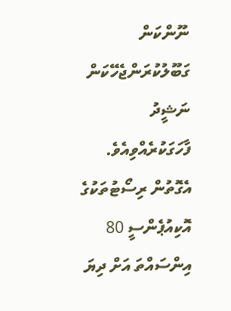ނޫންކަން ގަބޫލުކުރަންޖެހޭކަން ނަޝީދު ފާހަގަކުރެއްވިއެވެ. އެގޮތުން ރިސޯޓުތަކުގެ އޮކިއުޕެންސީ 80 އިންސައްތަ އަށް ދިޔަ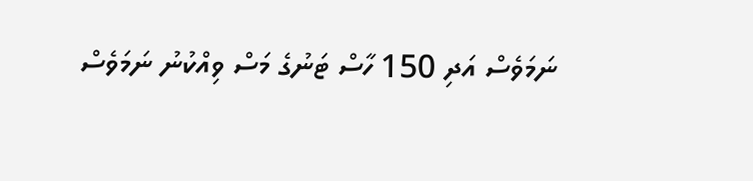ނަމަވެސް އަދި 150 ހާސް ޓަނުގެ މަސް ވިއްކުނު ނަމަވެސް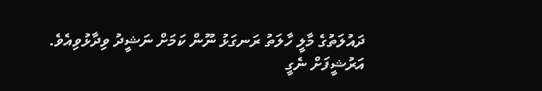ދައުލަތުގެ މާލީ ހާލަތު ރަނގަޅު ނޫން ކަމަށް ނަޝީދު ވިދާޅުވިއެވެ.
އަރުޝީފަށް ނެގީ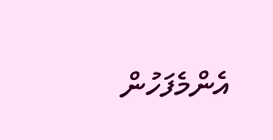އެންމެފަހުން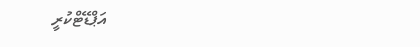އަޕްޑޭޓްކުރީ